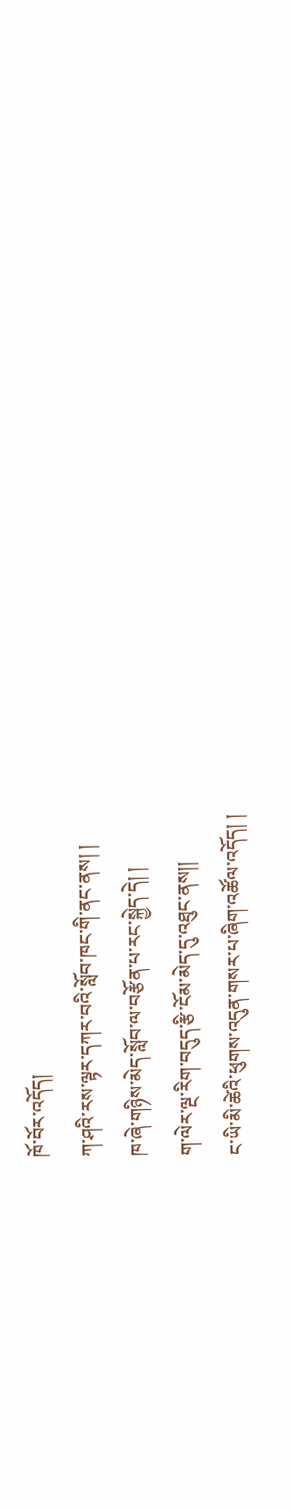ཁོ་བོར་འདོད།
ཀ་ཤའི་རས་ལྟར་དཀར་བའི་སློབ་ཁང་གི་ནང་ནས། །
ཁ་ཞེ་གཉིས་མེད་སློབ་ལ་བརྩོན་པ་རང་སྐྱེད་དེ། །
ག་ལེར་ལྔ་རིག་བདུད་རྩི་ངོམ་མེད་དུ་འཐུང་ནས།།
ང་ཡི་མི་ཚེའི་ཕུགས་འདུན་གསར་པ་ཞིག་འཚོལ་འདོད། །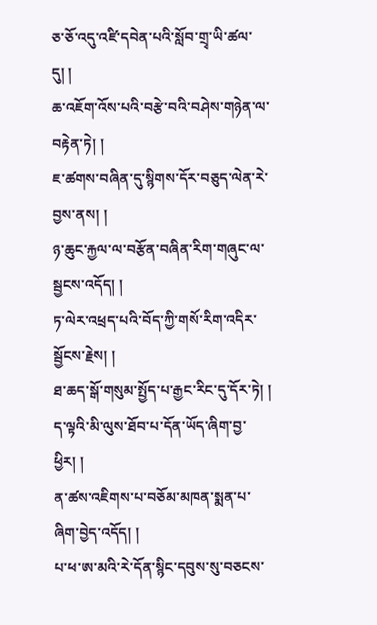ཅ་ཅོ་འདུ་འཛི་དབེན་པའི་སློབ་གྲྭ་ཡི་ཚལ་དུ། །
ཆ་འཇོག་འོས་པའི་བརྩེ་བའི་བཤེས་གཉེན་ལ་བརྟེན་ཏེ། །
ཇ་ཚགས་བཞིན་དུ་སྙིགས་དོར་བཅུད་ལེན་རེ་བྱས་ནས། །
ཉ་ཆུང་རྐྱལ་ལ་བརྩོན་བཞིན་རིག་གཞུང་ལ་སྦྱངས་འདོད། །
ཏ་ལེར་འཕྲད་པའི་བོད་ཀྱི་གསོ་རིག་འདིར་སྦྱོངས་རྗེས། །
ཐ་ཆད་སྒོ་གསུམ་སྤྱོད་པ་རྒྱང་རིང་དུ་དོར་ཏེ། །
ད་ལྟའི་མི་ལུས་ཐོབ་པ་དོན་ཡོད་ཞིག་བྱ་ཕྱིར། །
ན་ཚས་འཇིགས་པ་བཅོམ་མཁན་སྨན་པ་ཞིག་བྱེད་འདོད། །
པ་ཕ་ཨ་མའི་རེ་དོན་སྙིང་དབུས་སུ་བཅངས་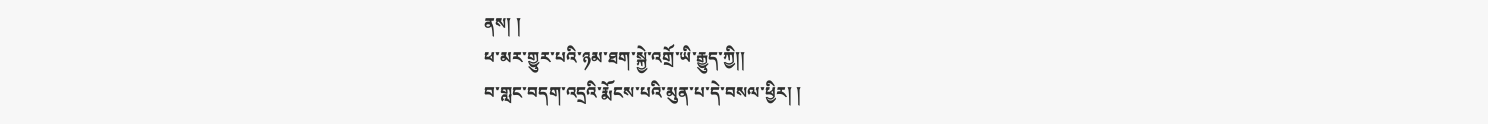ནས། །
ཕ་མར་གྱུར་པའི་ཉམ་ཐག་སྐྱེ་འགྲོ་ཡི་རྒྱུད་ཀྱི།།
བ་གླང་བདག་འདྲའི་རྨོངས་པའི་མུན་པ་དེ་བསལ་ཕྱིར། །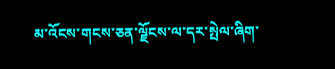མ་འོངས་གངས་ཅན་ལྗོངས་ལ་དར་སྤེལ་ཞིག་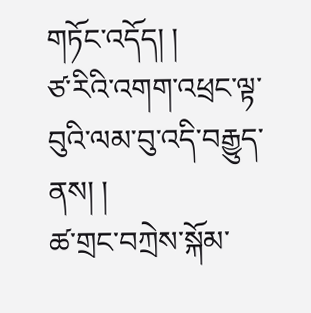གཏོང་འདོད། །
ཙ་རིའི་འགག་འཕྲང་ལྟ་བུའི་ལམ་བུ་འདི་བརྒྱུད་ནས། །
ཚ་གྲང་བཀྲེས་སྐོམ་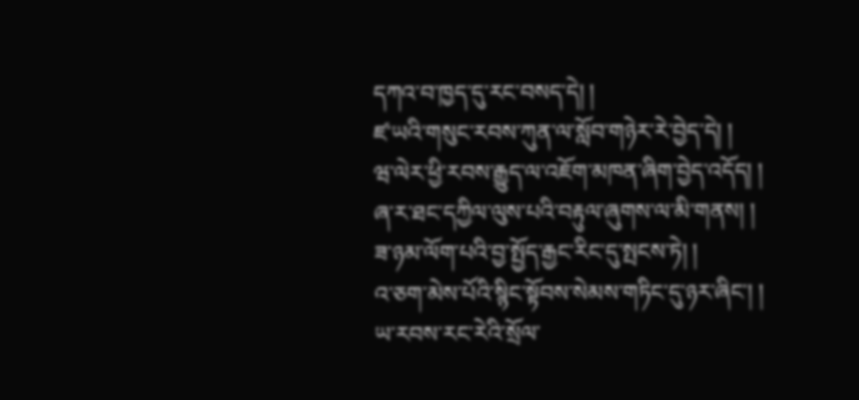དཀའ་བ་ཁྱད་དུ་རང་བསད་དེ། །
ཛ་ཡའི་གསུང་རབས་ཀུན་ལ་སློབ་གཉེར་རེ་བྱེད་དེ། །
ཝ་ལེར་ཕྱི་རབས་རྒྱུད་ལ་འཇོག་མཁན་ཞིག་བྱེད་འདོད། །
ཞ་ར་ཐང་དཀྱིལ་ལུས་པའི་བརྟུལ་ཞུགས་ལ་མི་གནས། །
ཟ་ཉམ་ལོག་པའི་བྱ་སྤྱོད་རྒྱང་རིང་དུ་སྤངས་ཏེ། །
འ་ཅག་མེས་པོའི་སྙིང་སྟོབས་སེམས་གཏིང་དུ་ཉར་ཞིང་། །
ཡ་རབས་རང་རེའི་སྲོལ་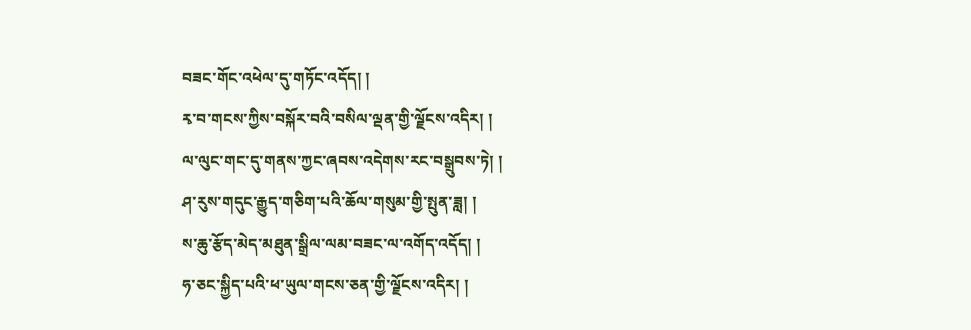བཟང་གོང་འཕེལ་དུ་གཏོང་འདོད། །
རྭ་བ་གངས་ཀྱིས་བསྐོར་བའི་བསིལ་ལྡན་གྱི་ལྗོངས་འདིར། །
ལ་ལུང་གང་དུ་གནས་ཀྱང་ཞབས་འདེགས་རང་བསྒྲུབས་ཏེ། །
ཤ་རུས་གདུང་རྒྱུད་གཅིག་པའི་ཆོལ་གསུམ་གྱི་སྤུན་ཟླ། །
ས་ཆུ་རྩོད་མེད་མཐུན་སྒྲིལ་ལམ་བཟང་ལ་འགོད་འདོད། །
ཧ་ཅང་སྐྱིད་པའི་ཕ་ཡུལ་གངས་ཅན་གྱི་ལྗོངས་འདིར། །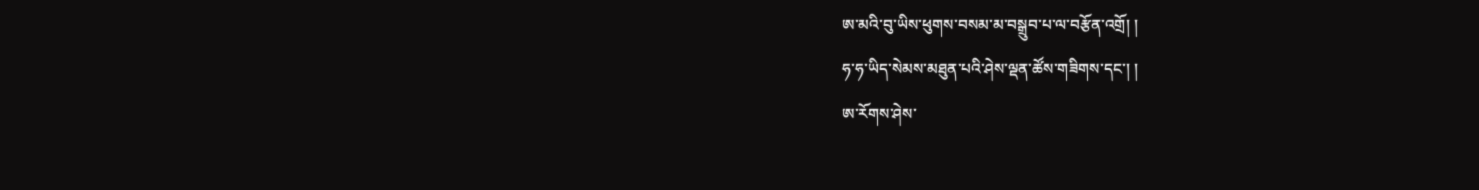ཨ་མའི་བུ་ཡིས་ཕུགས་བསམ་མ་བསྒྲུབ་པ་ལ་བརྩོན་འགྲོ། །
ཧ་ཧ་ཡིད་སེམས་མཐུན་པའི་ཤེས་ལྡན་ཚོས་གཟིགས་དང་། །
ཨ་རོགས་ཤེས་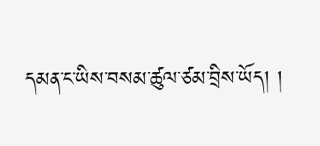དམན་ང་ཡིས་བསམ་ཚུལ་ཙམ་བྲིས་ཡོད། །